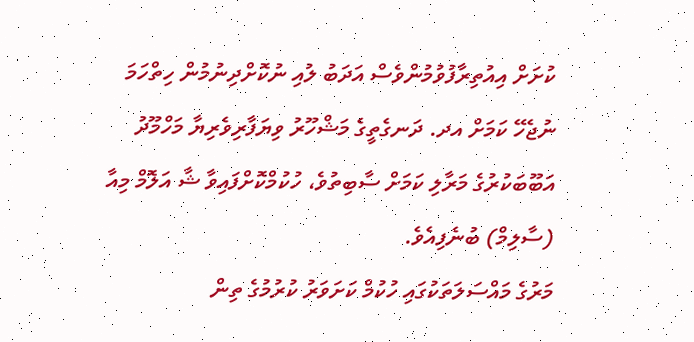ކުށަށް އިއުތިރާފުވުމުންވެސް އަދަބު ލުއި ނުކޮށްދިނުމުން ހިތްހަމަ ނުޖެހޭ ކަމަށް އދ. ދަނގެތީގެ މަޝްހޫރު ވިޔަފާރިވެރިޔާ މަހްމޫދު އަބޫބަކުރުގެ މަރާލި ކަމަށް ސާބިތުވެ، ހުކުމްކޮށްފައިވާ ޝާ އަލޮމް މިއާ (ސާލިމް) ބުނެފިއެވެ.
މަރުގެ މައްސަލަތަކުގައި ހުކުމް ކަށަވަރު ކުރުމުގެ ތިން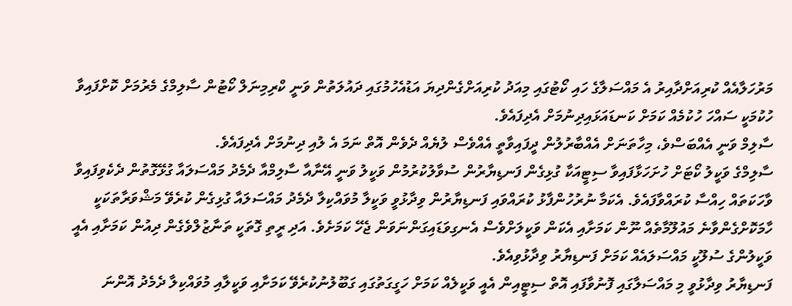މަރުހަލާއެއް ކުރިއަށްދާއިރު އެ މައްސަލާގެ ހައި ކޯޓުގައި މިއަދު ކުރިއަށްގެންދިޔަ އަޑުއެހުމުގައި ދައުލަތުން ވަނީ ކްރިމިނަލް ކޯޓުން ސާލިމްގެ މެރުމަށް ކޮށްފައިވާ ހުކުމަކީ ސައްހަ ހުކުމެއް ކަމަށް ކަނޑައަޅައިދިނުމަށް އެދިފައެވެ.
ސާލިމް ވަނީ އެއްބަސްވެ، މިހާތަނަށް އެއްބާރުލުން ދީފައިވާތީ އެއްވެސް ލުޔެއް ދެވެން އޮތް ނަމަ އެ ލުއި ދިނުމަށް އެދިފައެވެ.
ސާލިމްގެ ވަކީލު ކޯޓަށް ހުށަހަޅާފައިވާ ސިޓީއަކާ ގުޅިގެން ފަނޑިޔާރުން ސުވާލުކުރުމުން ވަކީލު ވަނީ އޭނާއާ ސާލިމްއާ ދެމެދު މައްސަލައާ ގުޅޭގޮތުން ދެކެވިފައިވާ ވާހަކަތައް ހިއްސާ ކުރައްވާފައެވެ. އެކަމާ ނުރުހުންފާޅު ކުރައްވައި ފަނޑިޔާރުން ވިދާޅުވީ ވަކީލާ މުވައްކިލާ ދެމެދު މައްސަލައާ ގުޅިގެން ކުރެވޭ މަޝްވަރާތަކަކީ ހާމަކޮށްގެންވާނެ މައުލޫމާތެއް ނޫން ކަމަށާއި އެކަން ވަކީލަށްވެސް އެނގިވަޑައިގަންނަވަން ޖެހޭ ކަމަށެވެ. އަދި ރީތި ގޮތަކީ ތަނާޒުލްވެގެން ދިއުން ކަމަށާއި އެއީ ވަކީލުންގެ ސުލޫކީ މައްސަލައެއް ކަމަށް ފަނޑިޔާރު ވިދާޅުވިއެވެ.
ފަނޑިޔާރު ވިދާޅުވީ މި މައްސަލާގައި ފޮނުވާފައި އޮތް ސިޓީއިން އެއީ ވަކީލެއް ކަމަށް ހަގީގަތުގައި ގަބޫލުނުކުރެވޭ ކަމަށާއި ވަކީލާއި މުވައްކިލާ ދެމެދު އޮންނަ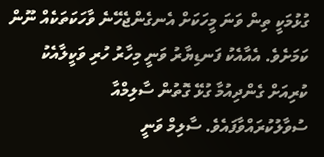ގުޅުމަކީ ތިން ވަނަ މީހަކަށް އެނގެންޖެހޭނެ ވާހަކަތަކެއް ނޫން ކަމަށެވެ. އެއާއެކު ފަނޑިޔާރު ވަނީ މިހާރު ހުރި ވަކީލާއެކު ކުރިއަށް ގެންދިއުމާ ގުޅޭ ގޮތުން ސާލިމްއާ ސުވާލުކުރައްވާފައެވެ. ސާލިމް ވަނީ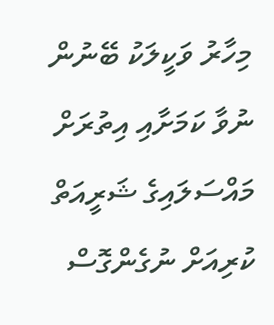މިހާރު ވަކީލަކު ބޭނުން ނުވާ ކަމަށާއި އިތުރަށް މައްސަލައިގެ ޝަރީއަތް ކުރިއަށް ނުގެންގޮސް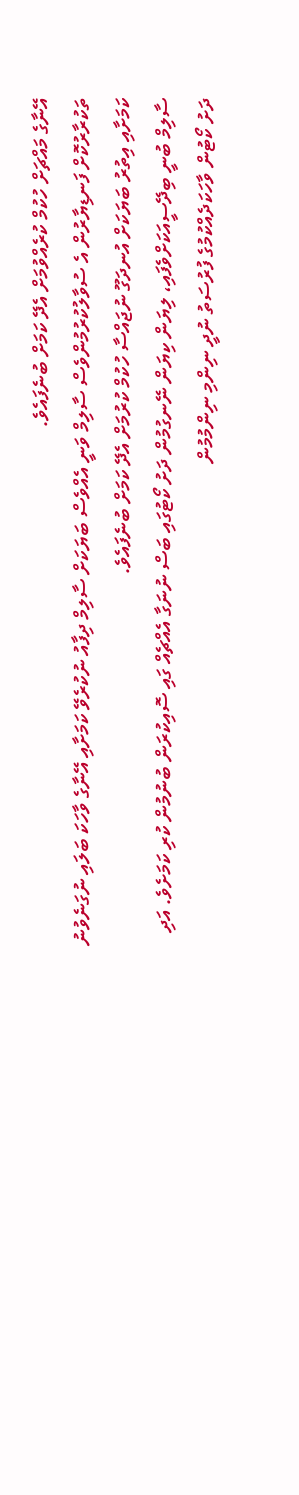އޭނާގެ މައްޗަށް ހުކުމް ކުރެއްވުމަށް އެދޭ ކަމަށް ބުނެފައެވެ.
ތަކުރާރުކޮށް ފަނޑިޔާރުން އެ ސުވާލުކުރުމުންވެސް ސާލިމް ވަނީ އެއްވެސް ބަޔަކަށް ސާލިމް ދިފާއު ނުކުރެވޭ ކަމަށާއި އޭނާގެ ވާހަކަ ބަލައި ނުގަނެވުނު ކަމަށާއި އިތުރު ބަޔަކަށް އުނދަގޫ ނުޖައްސާ ހުކުމް ކުރުމަށް އެދޭ ކަމަށް ބުނެފައެވެ.
ސާލިމް ބުނީ ބިދޭސީއަކަށްވެފައި، ލިޔަން ކިޔަން ނޭނގުމުން ދަށު ކޯޓުގައި ބަސް ނުނަގާ އެއްޗެއް ގައި ސޮއިކުރަން ބުނުމުން ކުރި ކަމަށެވެ. އަދި ދަށު ކޯޓުން ވާހަކަދެއްކުމުގެ ފުރުސަތު ނުދީ ނިންމި ނިންމުމުން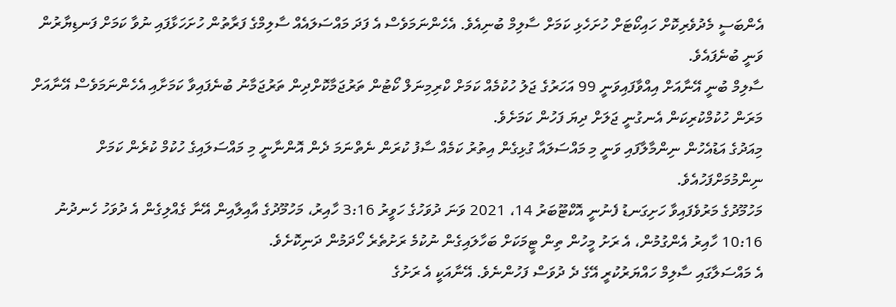އެންބަސީ މެދުވެރިކޮށް ހައިކޯޓަށް ހުށަހެޅި ކަމަށް ސާލިމް ބުނިއެވެ. އެހެންނަމަވެސް އެ ފަދަ މައްސަލައެއް ސާލިމްގެ ފަރާތުން ހުށަހަޅާފައި ނުވާ ކަމަށް ފަނޑިޔާރުން ވަނީ ބުނެފައެވެ.
ސާލިމް ބުނީ އޭނާއަށް އިއްވާފައިވަނީ 99 އަހަރުގެ ޖަލު ހުކުމެއް ކަމަށް ކްރިމިނަލް ކޯޓުން ތަރުޖަމާކޮށްދިން ތަރުޖަމާނު ބުނެފައިވާ ކަމަށާއި އެހެންނަމަވެސް އޭނާއަށް މަރަން ހުކުމްކުރިކަން އެނގުނީ ޖަލަށް ދިޔަ ފަހުން ކަމަށެވެ.
މިއަދުގެ އަޑުއެހުން ނިންމާލާފައި ވަނީ މި މައްސަލައާ ގުޅިގެން އިތުރު ކަމެއް ސާފު ކުރަން ނެތްނަމަ ދެން އޮންނާނީ މި މައްސަލައިގެ ހުކުމް ކުރެން ކަމަށް ނިންމުމަށްފަހުއެވެ.
މަހުމޫދުގެ މަރުވެފައިވާ ހަށިގަނޑު ފެނުނީ އޮކްޓޫބަރު 14، 2021 ވަނަ ދުވަހުގެ ހަވީރު 3:16 ހާއިރު، މަހުމޫދުގެ އާއިލާއިން އޭނާ ގެއްލިގެން އެ ދުވަހު ހެނދުނު 10:16 ހާއިރު އެންގުމުން، އެ ރަށު މީހުން ތިން ޓީމަކަށް ބަހާލައިގެން ނުކުމެ ރަށުތެރެ ހޯދަމުން ދަނިކޮށެވެ.
އެ މައްސަލާގައި ސާލިމް ހައްޔަރުކުރީ އޭގެ ދެ ދުވަސް ފަހުންނެވެ. އޭނާއަކީ އެ ރަށުގެ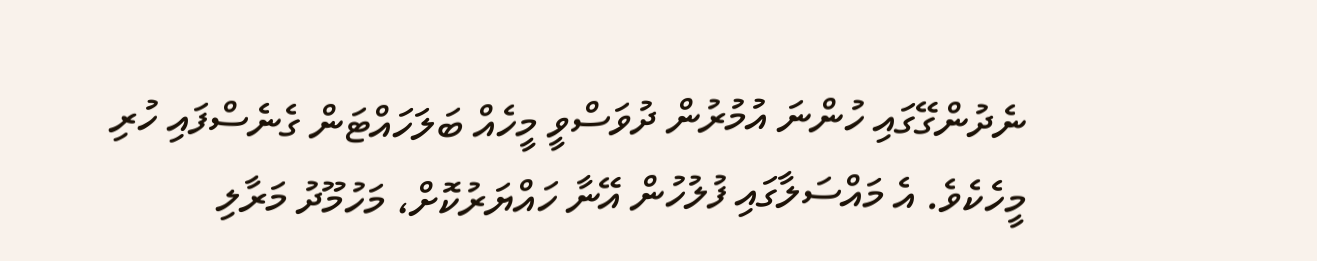ނެދުންގޭގައި ހުންނަ އުމުރުން ދުވަސްވީ މީހެއް ބަލަހައްޓަން ގެނެސްފައި ހުރި މީހެކެވެ. އެ މައްސަލާގައި ފުލުހުން އޭނާ ހައްޔަރުކޮށް، މަހުމޫދު މަރާލި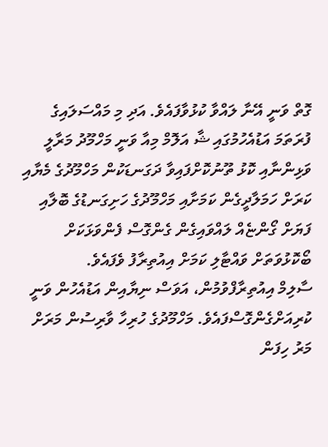ގޮތް ވަނީ އޭނާ ލައްވާ ކުޅުވާފައެވެ. އަދި މި މައްސަލައިގެ ފުރަތަމަ އަޑުއެހުމުގައި ޝާ އަލޮމް މިއާ ވަނީ މަހްމޫދު މަރާލީ ވަޅިންނާއި ކޮޅު ތޫނުކޮށްފައިވާ ދަގަނޑަކުން މަހްމޫދުގެ މެޔާއި ކަރަށް ހަމަލާދީގެން ކަމަށާއި މަހްމޫދުގެ ހަށިގަނޑުގެ ބޮލާއި ފަޔަށް ގޯންޏެއް ލައްވައިގެން ގެންގޮސް ފެންވަޅަކަށް ބޯކޮޅުވަތަށް ވައްޓާލި ކަމަށް އިއުތިރާފު ވެފައެވެ.
ސާލިމް އިއުތިރާފްވުމުން، އަވަސް ނިޔާއިން އަޑުއެހުން ވަނީ ކުރިއަށްގެންގޮސްފައެވެ. މަހްމޫދުގެ ހުރިހާ ވާރިސުން މަރަށް މަރު ހިފަން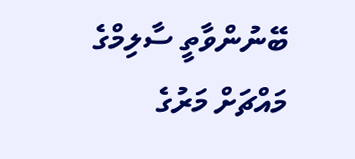ބޭނުންވާތީ ސާލިމްގެ މައްޗަށް މަރުގެ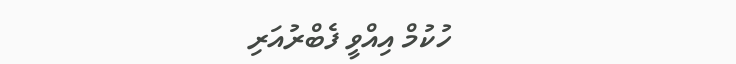ހުކުމް އިއްވީ ފެބްރުއަރި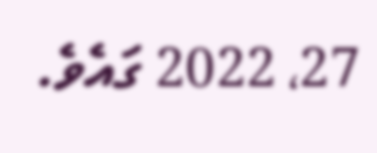27، 2022 ގައެވެ.